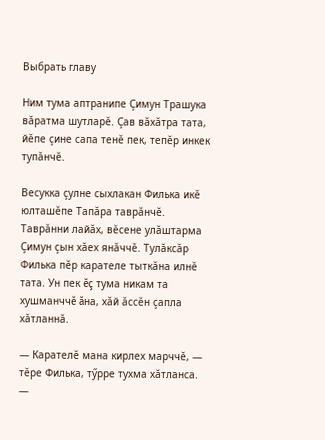Выбрать главу

Ним тума аптранипе Çимун Трашука вăратма шутларĕ. Çав вăхăтра тата, йĕпе çине сапа тенĕ пек, тепĕр инкек тупăнчĕ.

Весукка çулне сыхлакан Филька икĕ юлташĕпе Тапăра таврăнчĕ. Таврăнни лайăх, вĕсене улăштарма Çимун çын хăех янăччĕ. Тулăксăр Филька пĕр карателе тыткăна илнĕ тата. Ун пек ĕç тума никам та хушманччĕ ăна, хăй ăссĕн çапла хăтланнă.

— Карателĕ мана кирлех марччĕ, — тĕре Филька, тӳрре тухма хăтланса. —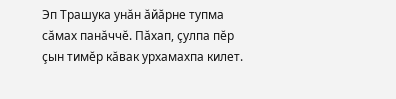Эп Трашука унăн ăйăрне тупма сăмах панăччĕ. Пăхап, çулпа пĕр çын тимĕр кăвак урхамахпа килет.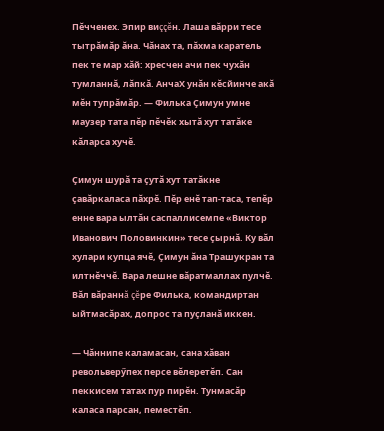Пĕчченех. Эпир виççĕн. Лаша вăрри тесе тытрăмăр ăна. Чăнах та, пăхма каратель пек те мар хăй: хресчен ачи пек чухăн тумланнă, лăпкă. АнчаХ унăн кĕсйинче акă мĕн тупрăмăр. — Филька Çимун умне маузер тата пĕр пĕчĕк хытă хут татăке кăларса хучĕ.

Çимун шурă та çутă хут татăкне çавăркаласа пăхрĕ. Пĕр енĕ тап-таса, тепĕр енне вара ылтăн саспаллисемпе «Виктор Иванович Половинкин» тесе çырнă. Ку вăл хулари купца ячĕ, Çимун ăна Трашукран та илтнĕччĕ. Вара лешне вăратмаллах пулчĕ. Вăл вăраннă çĕре Филька, командиртан ыйтмасăрах, допрос та пуçланă иккен.

— Чăннипе каламасан, сана хăван револьверӳпех персе вĕлеретĕп. Сан пеккисем татах пур пирĕн. Тунмасăр каласа парсан, пеместĕп.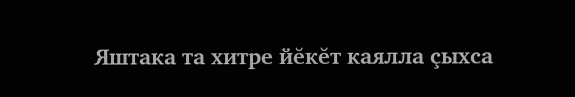Яштака та хитре йĕкĕт каялла çыхса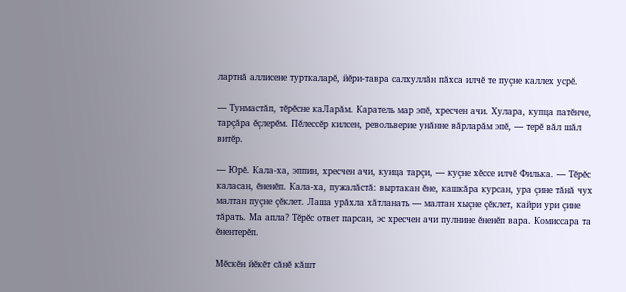лартнă аллисене турткаларĕ, йĕри-тавра салхуллăн пăхса илчĕ те пуçне каллех усрĕ.

— Тунмастăп, тĕрĕсне каЛарăм. Каратель мар эпĕ, хресчен ачи. Хулара, купца патĕнче, тарçăра ĕçлерĕм. Пĕлессĕр килсен, револьверие унăнне вăрларăм эпĕ, — терĕ вăл шăл витĕр.

— Юрĕ. Кала-ха, эппин, хресчен ачи, куица тарçи, — куçне хĕссе илчĕ Филька. — Тĕрĕс каласан, ĕненĕп. Кала-ха, пужалăстă: выртакан ĕне, кашкăра курсан, ура çине тăнă чух малтан пуçне çĕклет. Лаша урăхла хăтланать — малтан хыçне çĕклет, кайри ури çине тăрать. Ма апла? Тĕрĕс ответ парсан, эс хресчен ачи пулнине ĕненĕп вара. Комиссара та ĕнентерĕп.

Мĕскĕн йĕкĕт сăнĕ кăшт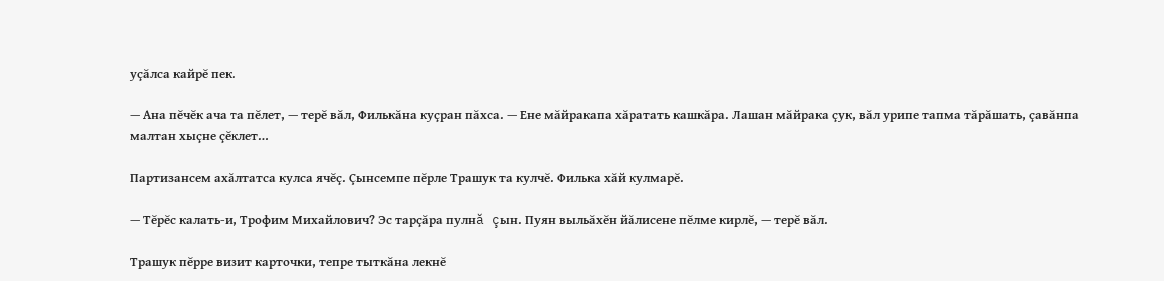уçăлса кайрĕ пек.

— Ана пĕчĕк ача та пĕлет, — терĕ вăл, Филькăна куçран пăхса. — Ене мăйракапа хăратать кашкăра. Лашан мăйрака çук, вăл урипе тапма тăрăшать, çавăнпа малтан хыçне çĕклет…

Партизансем ахăлтатса кулса ячĕç. Çынсемпе пĕрле Трашук та кулчĕ. Филька хăй кулмарĕ.

— Тĕрĕс калать-и, Трофим Михайлович? Эс тарçăра пулнă çын. Пуян выльăхĕн йăлисене пĕлме кирлĕ, — терĕ вăл.

Трашук пĕрре визит карточки, тепре тыткăна лекнĕ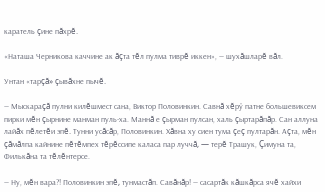каратель çине пăхрĕ.

«Наташа Черникова каччине ак ăçта тĕл пулма тиврĕ иккен», — шухăшларĕ вăл.

Унтан «тарçă» çывăхне пычĕ.

— Мыскараçă пулни килĕшмест сана, Виктор Половинкин. Савнă хĕрӳ патне большевиксем пирки мĕн çырнине манман пуль-ха. Маннă е çырман пулсан, халь çыртарăпăр. Сан аллуна лайăх пĕлетĕи эпĕ. Тунни усăсăр, Половинкин. Хăвна ху сиен тума çеç пултарăн. Аçта, мĕн çăмăлпа кайнине пĕтĕмпех тĕрĕссипе каласа пар луччă, — терĕ Трашук, Çимуна та, Филькăна та тĕлĕнтерсе.

— Ну, мĕн вара?! Половинкин эпĕ, тунмастăп. Савăнăр! — сасартăк кăшкăрса ячĕ хайхи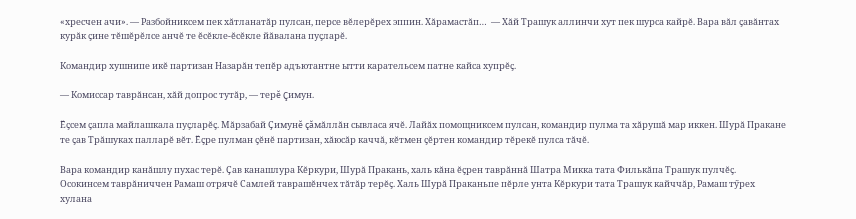«хресчен ачи». — Разбойниксем пек хăтланатăр пулсан, персе вĕлерĕрех эппин. Хăрамастăп…  — Хăй Трашук аллинчи хут пек шурса кайрĕ. Вара вăл çавăнтах курăк çине тĕшĕрĕлсе анчĕ те ĕсĕкле-ĕсĕкле йăвалана пуçларĕ.

Командир хушнипе икĕ партизан Назарăн тепĕр адъютантне ытти карательсем патне кайса хупрĕç.

— Комиссар таврăнсан, хăй допрос тутăр, — терĕ Çимун.

Ĕçсем çапла майлашкала пуçларĕç. Мăрзабай Çимунĕ çăмăллăн сывласа ячĕ. Лайăх помощниксем пулсан, командир пулма та хăрушă мар иккен. Шурă Пракане те çав Трăшуках палларĕ вĕт. Ĕçре пулман çĕнĕ партизан, хăюсăр каччă, кĕтмен çĕртен командир тĕрекĕ пулса тăчĕ.

Вара командир канăшлу пухас терĕ. Çав канашлура Кĕркури, Шурă Пракань, халь кăна ĕçрен таврăннă Шатра Микка тата Филькăпа Трашук пулчĕç. Осокинсем таврăниччен Рамаш отрячĕ Самлей таврашĕнчех тăтăр терĕç. Халь Шурă Праканьпе пĕрле унта Кĕркури тата Трашук кайччăр, Рамаш тӳрех хулана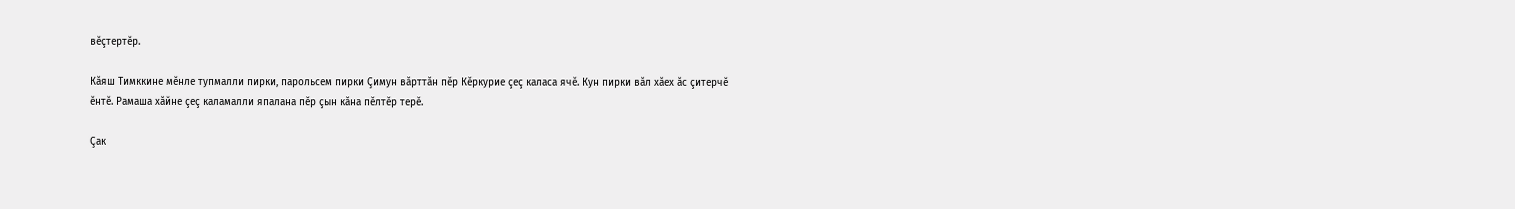вĕçтертĕр.

Кăяш Тимккине мĕнле тупмалли пирки, парольсем пирки Çимун вăрттăн пĕр Кĕркурие çеç каласа ячĕ. Кун пирки вăл хăех ăс çитерчĕ ĕнтĕ. Рамаша хăйне çеç каламалли япалана пĕр çын кăна пĕлтĕр терĕ.

Çак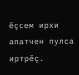ĕçсем ирхи апатчен пулса иртрĕç.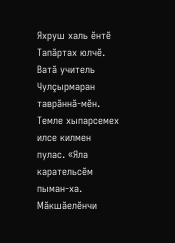Яхруш халь ĕнтĕ Тапăртах юлчĕ. Ватă учитель Чулçырмаран таврăннă-мĕн. Темле хыпарсемех илсе килмен пулас. «Яла карательсĕм пыман-ха. Мăкшăелĕнчи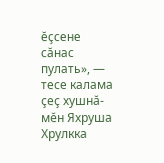ĕçсене сăнас пулать», — тесе калама çеç хушнă-мĕн Яхруша Хрулкка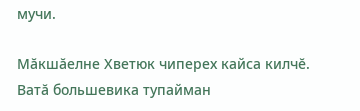мучи.

Мăкшăелне Хветюк чиперех кайса килчĕ. Ватă большевика тупайман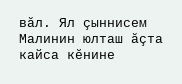вăл. Ял çыннисем Малинин юлташ ăçта кайса кĕнине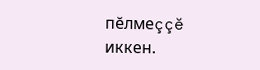пĕлмеççĕ иккен.